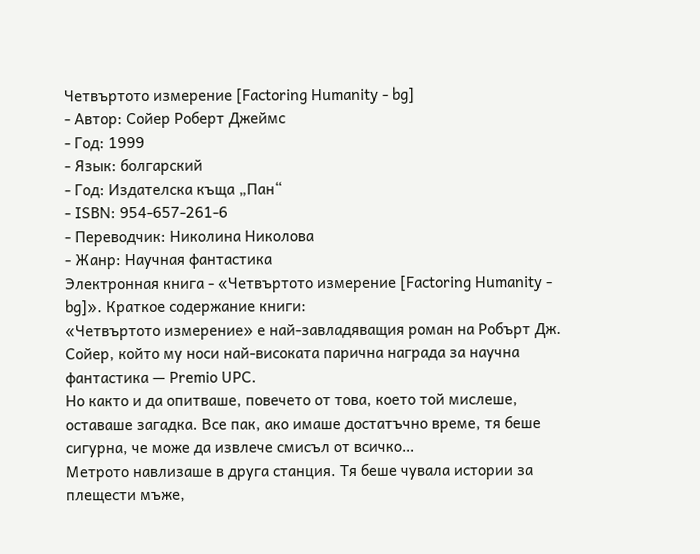Четвъртото измерение [Factoring Humanity - bg]
- Автор: Сойер Роберт Джеймс
- Год: 1999
- Язык: болгарский
- Год: Издателска къща „Пан“
- ISBN: 954-657-261-6
- Переводчик: Николина Николова
- Жанр: Научная фантастика
Электронная книга - «Четвъртото измерение [Factoring Humanity - bg]». Краткое содержание книги:
«Четвъртото измерение» е най-завладяващия роман на Робърт Дж. Сойер, който му носи най-високата парична награда за научна фантастика — Premio UPC.
Но както и да опитваше, повечето от това, което той мислеше, оставаше загадка. Все пак, ако имаше достатъчно време, тя беше сигурна, че може да извлече смисъл от всичко…
Метрото навлизаше в друга станция. Тя беше чувала истории за плещести мъже,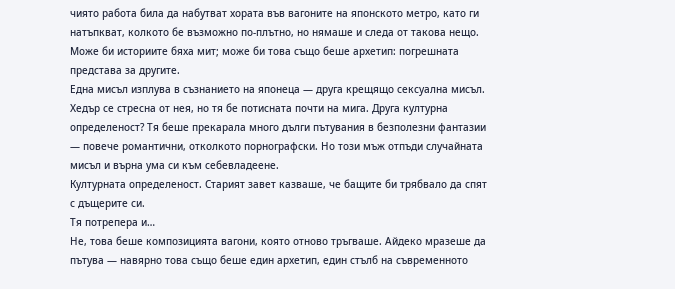чиято работа била да набутват хората във вагоните на японското метро, като ги натъпкват, колкото бе възможно по-плътно, но нямаше и следа от такова нещо. Може би историите бяха мит; може би това също беше архетип: погрешната представа за другите.
Една мисъл изплува в съзнанието на японеца — друга крещящо сексуална мисъл. Хедър се стресна от нея, но тя бе потисната почти на мига. Друга културна определеност? Тя беше прекарала много дълги пътувания в безполезни фантазии — повече романтични, отколкото порнографски. Но този мъж отпъди случайната мисъл и върна ума си към себевладеене.
Културната определеност. Старият завет казваше, че бащите би трябвало да спят с дъщерите си.
Тя потрепера и…
Не, това беше композицията вагони, която отново тръгваше. Айдеко мразеше да пътува — навярно това също беше един архетип, един стълб на съвременното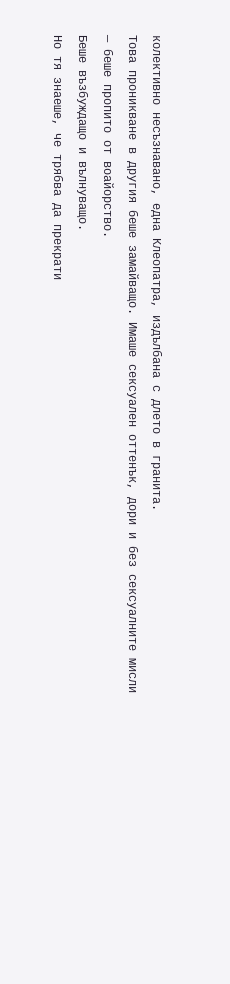колективно несъзнавано, една Клеопатра, издълбана с длето в гранита.
Това проникване в другия беше замайващо. Имаше сексуален оттенък, дори и без сексуалните мисли — беше пропито от воайорство.
Беше възбуждащо и вълнуващо.
Но тя знаеше, че трябва да прекрати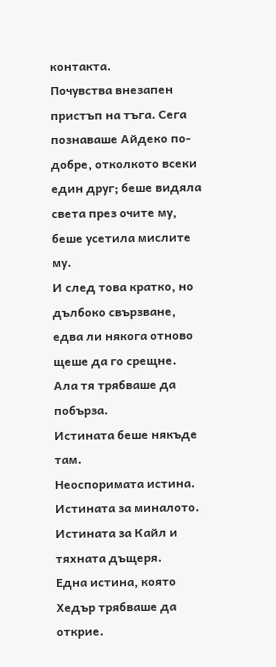контакта.
Почувства внезапен пристъп на тъга. Сега познаваше Айдеко по-добре, отколкото всеки един друг; беше видяла света през очите му, беше усетила мислите му.
И след това кратко, но дълбоко свързване, едва ли някога отново щеше да го срещне.
Ала тя трябваше да побърза.
Истината беше някъде там.
Неоспоримата истина.
Истината за миналото.
Истината за Кайл и тяхната дъщеря.
Една истина, която Хедър трябваше да открие.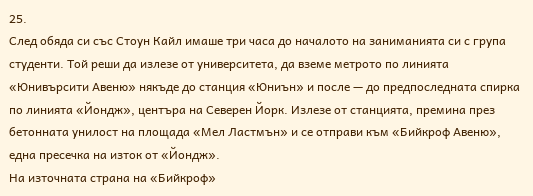25.
След обяда си със Стоун Кайл имаше три часа до началото на заниманията си с група студенти. Той реши да излезе от университета, да вземе метрото по линията «Юнивърсити Авеню» някъде до станция «Юниън» и после — до предпоследната спирка по линията «Йондж», центъра на Северен Йорк. Излезе от станцията, премина през бетонната унилост на площада «Мел Ластмън» и се отправи към «Бийкроф Авеню», една пресечка на изток от «Йондж».
На източната страна на «Бийкроф»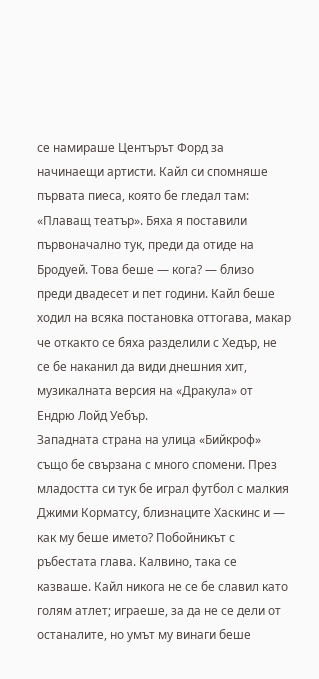се намираше Центърът Форд за начинаещи артисти. Кайл си спомняше първата пиеса, която бе гледал там: «Плаващ театър». Бяха я поставили първоначално тук, преди да отиде на Бродуей. Това беше — кога? — близо преди двадесет и пет години. Кайл беше ходил на всяка постановка оттогава, макар че откакто се бяха разделили с Хедър, не се бе наканил да види днешния хит, музикалната версия на «Дракула» от Ендрю Лойд Уебър.
Западната страна на улица «Бийкроф» също бе свързана с много спомени. През младостта си тук бе играл футбол с малкия Джими Корматсу, близнаците Хаскинс и — как му беше името? Побойникът с ръбестата глава. Калвино, така се казваше. Кайл никога не се бе славил като голям атлет; играеше, за да не се дели от останалите, но умът му винаги беше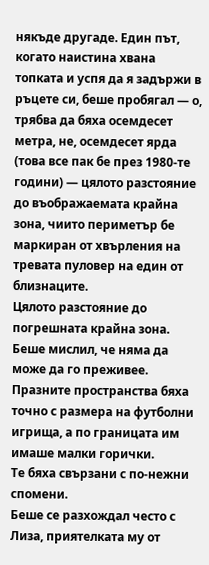някъде другаде. Един път, когато наистина хвана топката и успя да я задържи в ръцете си, беше пробягал — о, трябва да бяха осемдесет метра, не, осемдесет ярда (това все пак бе през 1980-те години) — цялото разстояние до въображаемата крайна зона, чиито периметър бе маркиран от хвърления на тревата пуловер на един от близнаците.
Цялото разстояние до погрешната крайна зона.
Беше мислил, че няма да може да го преживее.
Празните пространства бяха точно с размера на футболни игрища, а по границата им имаше малки горички.
Те бяха свързани с по-нежни спомени.
Беше се разхождал често с Лиза, приятелката му от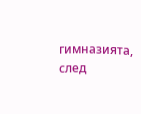гимназията, след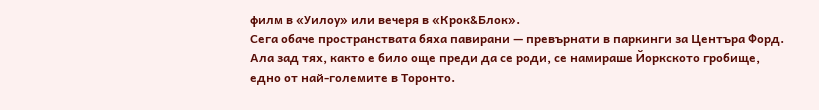филм в «Уилоу» или вечеря в «Крок&Блок».
Сега обаче пространствата бяха павирани — превърнати в паркинги за Центъра Форд.
Ала зад тях, както е било още преди да се роди, се намираше Йоркското гробище, едно от най-големите в Торонто.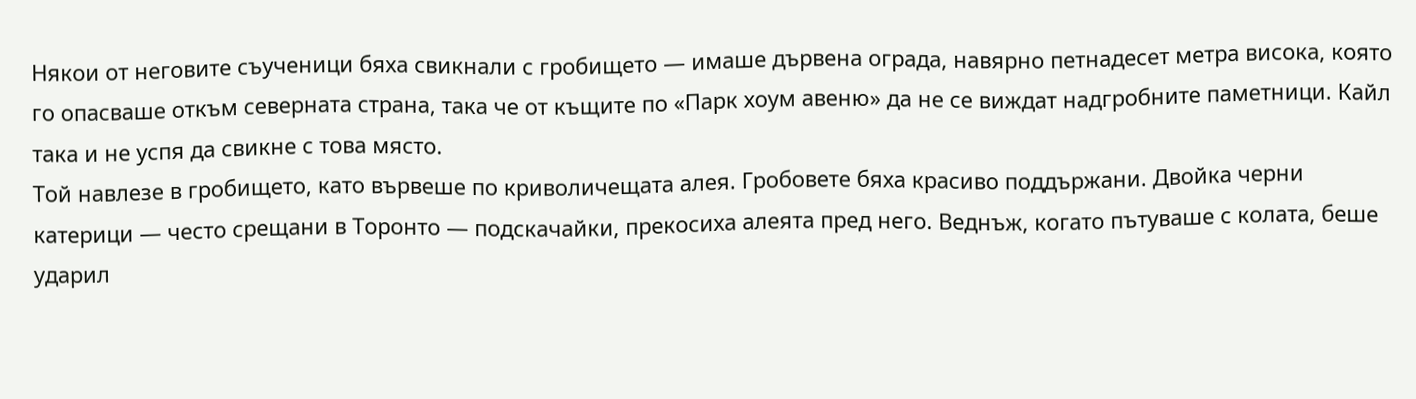Някои от неговите съученици бяха свикнали с гробището — имаше дървена ограда, навярно петнадесет метра висока, която го опасваше откъм северната страна, така че от къщите по «Парк хоум авеню» да не се виждат надгробните паметници. Кайл така и не успя да свикне с това място.
Той навлезе в гробището, като вървеше по криволичещата алея. Гробовете бяха красиво поддържани. Двойка черни катерици — често срещани в Торонто — подскачайки, прекосиха алеята пред него. Веднъж, когато пътуваше с колата, беше ударил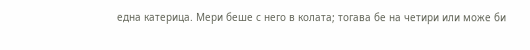една катерица. Мери беше с него в колата; тогава бе на четири или може би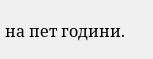на пет години.